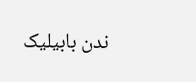ندن بابیلیک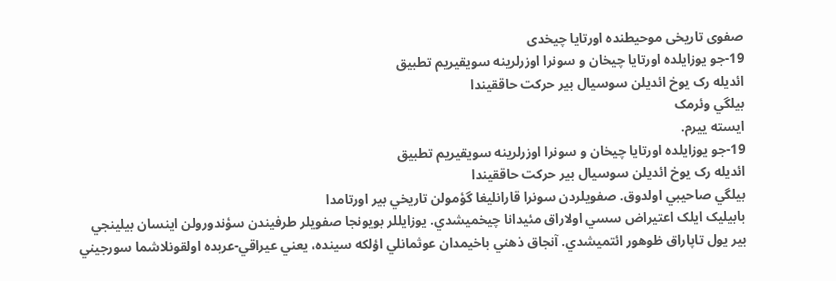صفوی تاریخی موحیطنده اورتایا چیخدی
19-جو يوزايلده اورتايا چيخان و سونرا اوزرلرينه سويقيريم تطبیق
ائديله رک يوخ ائديلن سوسيال بير حرکت حاققيندا
بيلگي وئرمک
ایسته ییرم.
19-جو يوزايلده اورتايا چيخان و سونرا اوزرلرينه سويقيريم تطبیق
ائديله رک يوخ ائديلن سوسيال بير حرکت حاققيندا
بيلگي صاحيبي اولدوق. صفويلردن سونرا قارانليغا گؤمولن تاريخي بير اورتامدا
بابيليک ايلک اعتيراض سسي اولاراق مئيدانا چيخميشدي. يوزايللر بويونجا صفويلر طرفيندن سؤندورولن اينسان بيلينجي
بير يول تاپاراق ظوهور ائتميشدي. آنجاق ذهني باخيمدان عوثمانلي اؤلکه سينده، يعني عيراقي-عربده اولقونلاشما سورجيني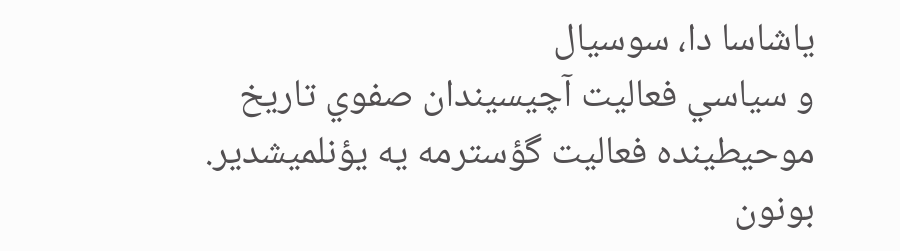ياشاسا دا، سوسيال
و سياسي فعاليت آچيسيندان صفوي تاريخ موحيطينده فعاليت گؤسترمه يه يؤنلميشدیر. بونون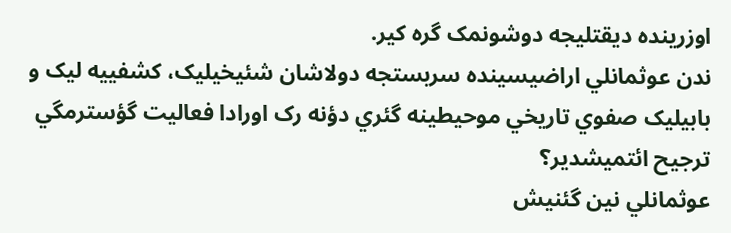اوزرينده ديقتليجه دوشونمک گره کير.
ندن عوثمانلي اراضيسينده سربستجه دولاشان شئيخيلیک، کشفييه لیک و
بابيليک صفوي تاريخي موحيطينه گئري دؤنه رک اورادا فعاليت گؤسترمگي ترجيح ائتميشدير؟
عوثمانلي نين گئنيش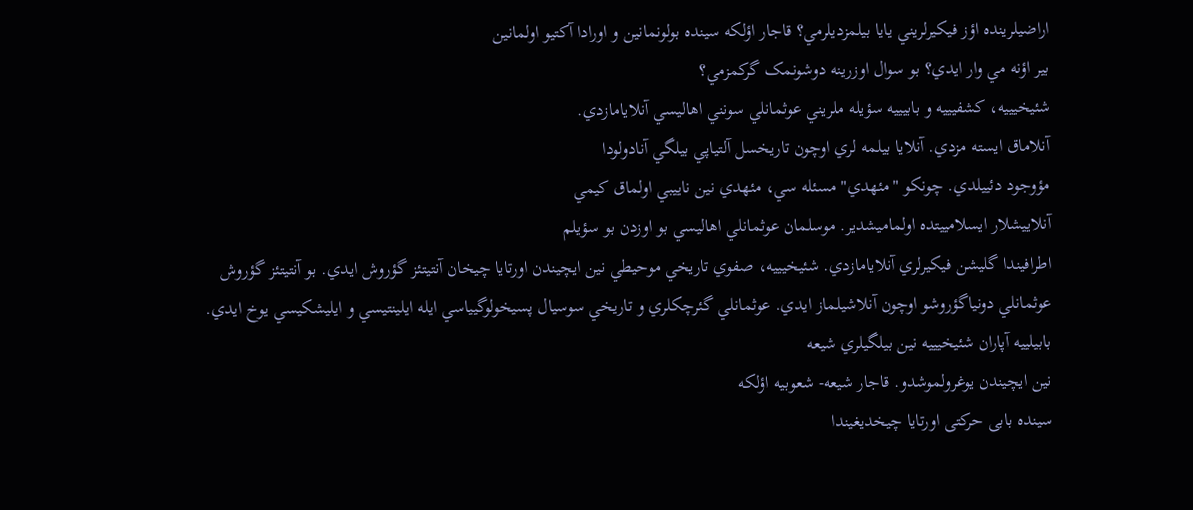اراضيلرينده اؤز فيکيرلريني يايا بيلمزديلرمي؟ قاجار اؤلکه سينده بولونمانين و اورادا آکتيو اولمانين
بير اؤنه مي وار ايدي؟ بو سوال اوزرينه دوشونمک گرکمزمي؟
شئيخيييه، کشفيييه و بابيييه سؤيله ملريني عوثمانلي سونني اهاليسي آنلايامازدي.
آنلاماق ايسته مزدي. آنلايا بيلمه لري اوچون تاريخسل آلتياپي بيلگي آنادولودا
مؤوجود دئييلدي. چونکو "مئهدي" مسئله سي، مئهدي نين ناييبي اولماق کيمي
آنلاييشلار ايسلامييتده اولماميشدير. موسلمان عوثمانلي اهاليسي بو اوزدن بو سؤيلم
اطرافيندا گليشن فيکيرلري آنلايامازدي. شئيخيييه، صفوي تاريخي موحيطي نين ايچيندن اورتايا چيخان آنتيتئز گؤروش ايدي. بو آنتيتئز گؤروش
عوثمانلي دونياگؤروشو اوچون آنلاشيلماز ايدي. عوثمانلي گئرچکلري و تاريخي سوسيال پسيخولوگيياسي ايله ايلينتيسي و ايليشکيسي يوخ ايدي.
بابيلييه آپاران شئيخيييه نين بيلگيلري شيعه
نين ايچيندن يوغرولموشدو. قاجار شیعه- شعوبیه اؤلکه
سینده بابی حرکتی اورتایا چیخدیغیندا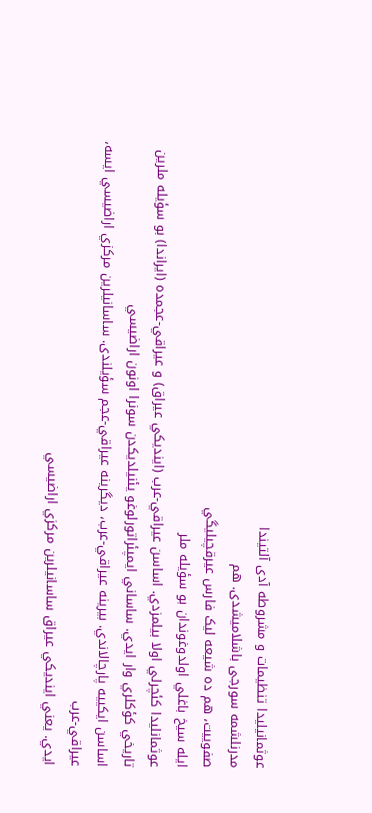عوثمانیلیدا تنظیمات و مشروطه آدی آلتیندا
مدرنلشمه سورجی باشلامیشدی. هم
صفوييت، هم ده شيعه ليک فارس عيرقچيليگي
ايله سيخ باغلي اولدوغوندان بو سؤيله ملر
عوثمانليدا کئچرلي اولا بيلمزدي. اساسن عيراقي-عرب (ايندیکي عيراق) و عيراقي-عجمده (ايراندا) بو سؤيله ملرين
تاريخي کؤکلري وار ايدي. ساساني ايمپئراتورلوغو يئنيلديکدن سونرا اونون اراضيسي
اساسن ايکييه پارچالاندي. بيرينه عيراقي-عرب، ديگرينه عيراقي-عجم سؤیلندی. ساسانيلرين مرکزي اراضيسي ايسه، عيراقي-عرب
ايدي. يعني اينديکي عيراق ساسانيلرين مرکزي اراضيسي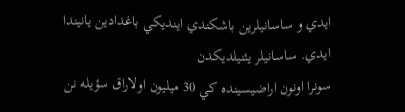ايدي و ساسانيلرين باشکندي اينديکي باغدادين يانيندا ايدي. ساسانيلر يئنيلديکدن
سونرا اونون اراضيسينده کي 30 ميليون اولاراق سؤيله نن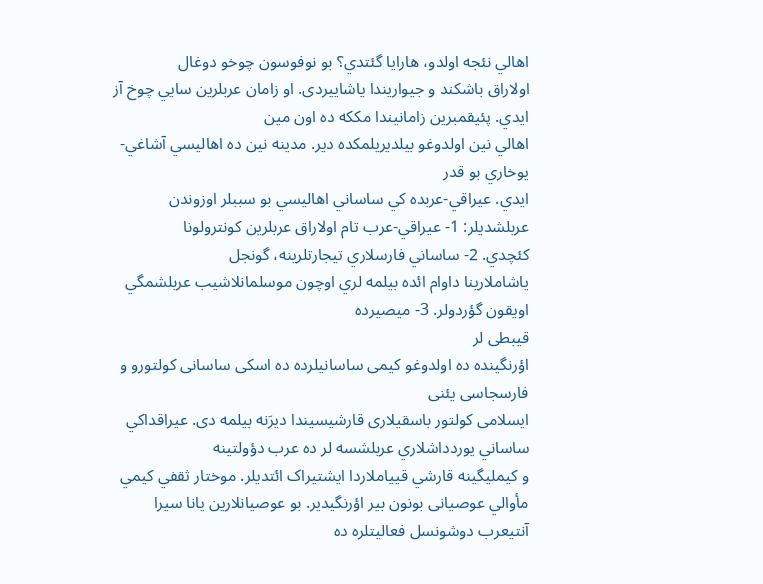اهالي نئجه اولدو، هارايا گئتدي؟ بو نوفوسون چوخو دوغال
اولاراق باشکند و جیواریندا یاشاییردی. او زامان عربلرين سايي چوخ آز ايدي. پئيقمبرين زامانيندا مککه ده اون مين
اهالي نين اولدوغو بيلديريلمکده دير. مدينه نين ده اهاليسي آشاغي-يوخاري بو قدر
ايدي. عيراقي-عربده کي ساساني اهاليسي بو سببلر اوزوندن عربلشديلر: 1- عيراقي-عرب تام اولاراق عربلرين کونترولونا
کئچدي. 2- ساساني فارسلاري تيجارتلرينه، گونجل
ياشاملارينا داوام ائده بيلمه لري اوچون موسلمانلاشيب عربلشمگي اويقون گؤردولر. 3- ميصيرده
قیبطی لر
اؤرنگینده ده اولدوغو کیمی ساسانیلرده ده اسکی ساسانی کولتورو و فارسجاسی یئنی
ایسلامی کولتور باسقیلاری قارشیسیندا دیرَنه بیلمه دی. عيراقداکي ساساني يوردداشلاري عربلشسه لر ده عرب دؤولتينه
و کيمليگينه قارشي قيياملاردا ايشتيراک ائتديلر. موختار ثقفي کيمي مأوالي عوصیانی بونون بير اؤرنگيدير. بو عوصيانلارين يانا سيرا آنتيعرب دوشونسل فعاليتلره ده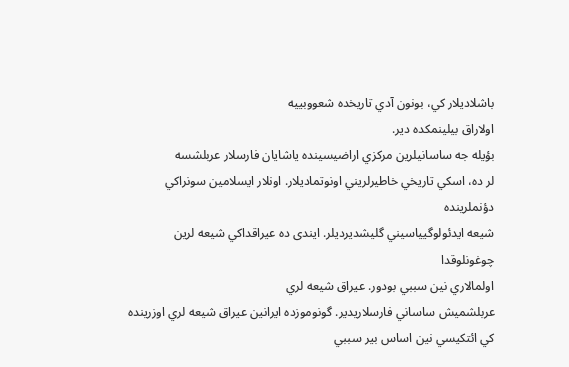باشلاديلار کي، بونون آدي تاريخده شعووبييه
اولاراق بيلينمکده دير.
بؤيله جه ساسانيلرين مرکزي اراضيسينده ياشايان فارسلار عربلشسه
لر ده، اسکي تاريخي خاطيرلريني اونوتماديلار. اونلار ايسلامين سونراکي دؤنملرينده
شيعه ايدئولوگيياسيني گليشديرديلر. ایندی ده عيراقداکي شيعه لرين چوغونلوقدا
اولمالاري نين سببي بودور. عيراق شيعه لري
عربلشميش ساساني فارسلاريدير. گونوموزده ايرانين عيراق شيعه لري اوزرينده کي ائتکيسي نين اساس بیر سببي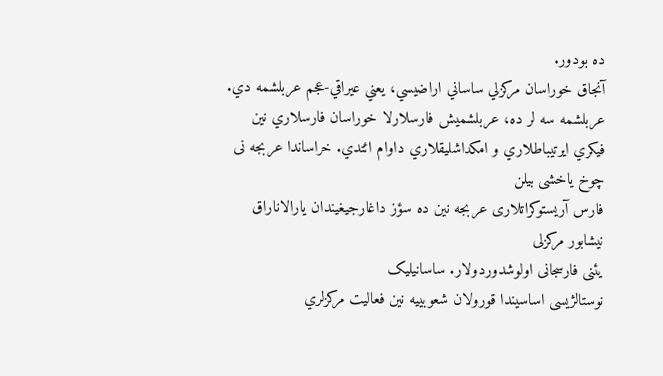ده بودور.
آنجاق خوراسان مرکزلي ساساني اراضيسي، يعني عيراقي-عجم عربلشمه دي. عربلشمه سه لر ده، عربلشميش فارسلارلا خوراسان فارسلاري نين
فيکري ايرتيباطلاري و امکداشليقلاري داوام ائتدي. خراساندا عربجه نی چوخ یاخشی بیلن
فارس آریستوکراتلاری عربجه نین ده سؤز داغارجیغیندان یارالاناراق نیشابور مرکزلی
یئنی فارسجانی اولوشدوردولار. ساسانيليک
نوستالژیسی اساسيندا قورولان شعوبييه نين فعاليت مرکزلري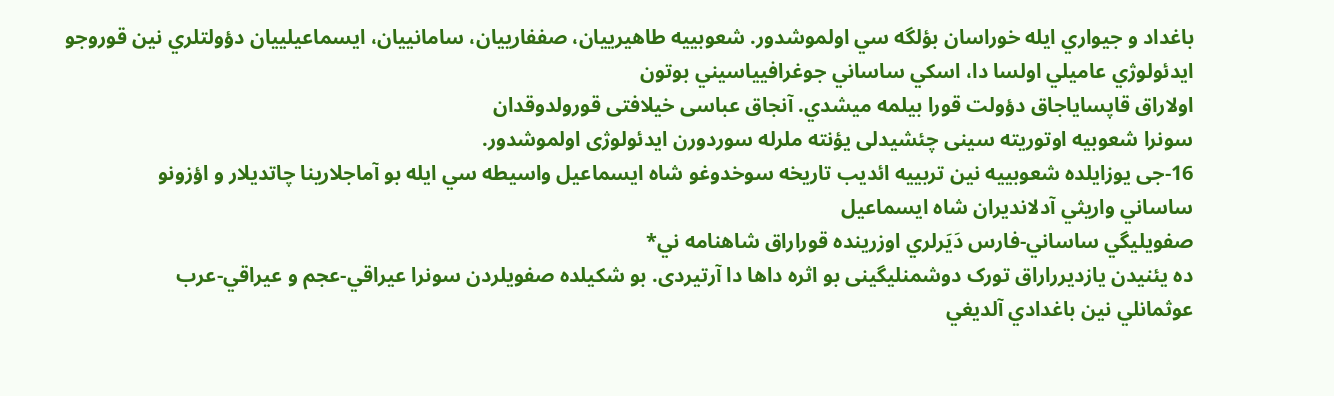باغداد و جيواري ايله خوراسان بؤلگه سي اولموشدور. شعوبييه طاهيرييان، صففارييان، سامانييان، ايسماعيلييان دؤولتلري نين قوروجو ايدئولوژي عاميلي اولسا دا، اسکي ساساني جوغرافيياسيني بوتون
اولاراق قاپساياجاق دؤولت قورا بيلمه ميشدي. آنجاق عباسی خیلافتی قورولدوقدان
سونرا شعوبیه اوتوریته سینی چئشیدلی یؤنته ملرله سوردورن ایدئولوژی اولموشدور.
16-جی يوزايلده شعوبييه نين تربييه ائديب تاريخه سوخدوغو شاه ايسماعيل واسيطه سي ايله بو آماجلارينا چاتديلار و اؤزونو
ساساني واريثي آدلانديران شاه ايسماعيل
صفويليگي ساساني-فارس دَيَرلري اوزرينده قوراراق شاهنامه ني*
ده يئنيدن يازديرراراق تورک دوشمنلیگینی بو اثره داها دا آرتیردی. بو شکيلده صفويلردن سونرا عيراقي-عجم و عيراقي-عرب
عوثمانلي نين باغدادي آلديغي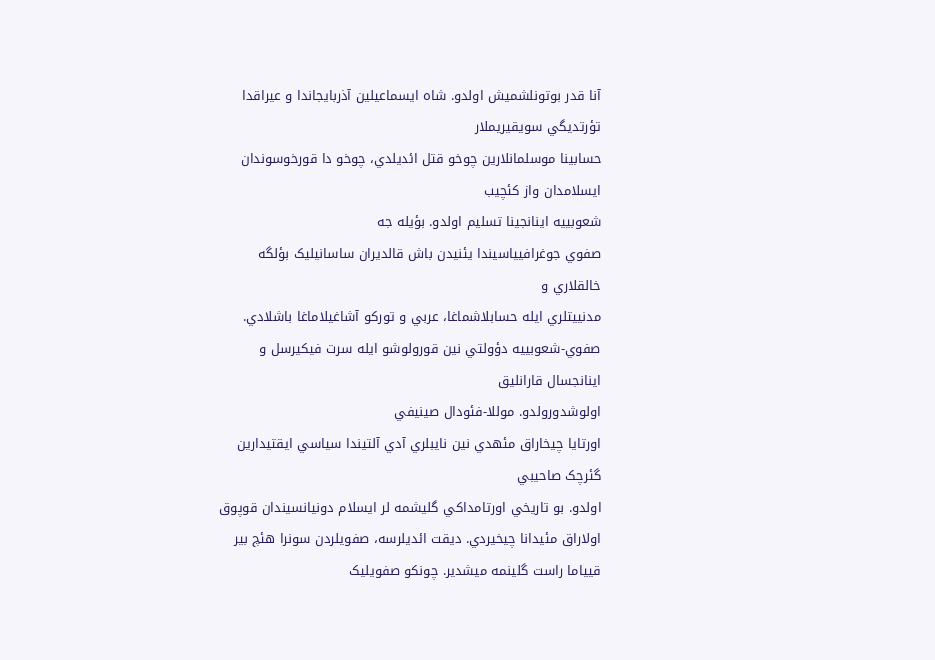آنا قدر بوتونلشميش اولدو. شاه ايسماعيلين آذربايجاندا و عيراقدا تؤرتديگي سويقيريملار
حسابينا موسلمانلارين چوخو قتل ائديلدي، چوخو دا قورخوسوندان ايسلامدان واز کئچيب
شعوبييه اينانجينا تسليم اولدو. بؤيله جه
صفوي جوغرافيياسيندا يئنيدن باش قالديران ساسانيليک بؤلگه خالقلاري و
مدنييتلري ايله حسابلاشماغا، عربي و تورکو آشاغيلاماغا باشلادي.
صفوي-شعوبييه دؤولتي نين قورولوشو ايله سرت فيکيرسل و اينانجسال قارانليق
اولوشدورولدو. موللا-فئودال صينيفي
اورتايا چيخاراق مئهدي نين نايبلري آدي آلتيندا سياسي ايقتيدارين گئرچک صاحيبي
اولدو. بو تاريخي اورتامداکي گليشمه لر ايسلام دونيانسيندان قوپوق اولاراق مئيدانا چيخيردي. ديقت ائديلرسه، صفويلردن سونرا هئچ بير
قيياما راست گلينمه ميشدير. چونکو صفويليک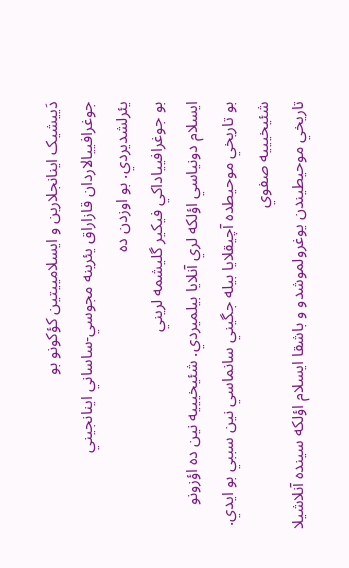دَييشيک اينانجلارين و ايسلامييتين کؤکونو بو
جوغرافييالاردان قازاراق يئرينه مجوسي-ساساني اينانجيني يئرلشديردي. بو اوزدن ده
بو جوغرافيياداکي فيکير گليشمه لريني
ايسلام دونياسي اؤلکه لري آنلايا بيلميردي. شئيخيييه نين ده اؤزونو
بو تاريخي موحيطده آچيقلايا بيله جگيني سانماسي نين سببي بو ايدي. شئيخيييه صفوي
تاريخي موحيطيندن يوغرولموشدو و باشقا ايسلام اؤلکه سينده آنلاشيلا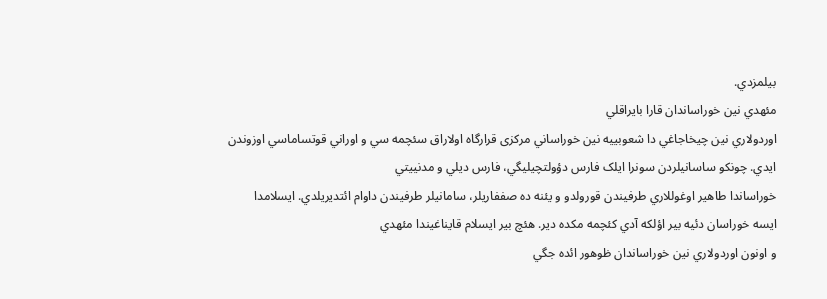بيلمزدي.
مئهدي نين خوراساندان قارا بايراقلي
اوردولاري نين چيخاجاغي دا شعوبييه نين خوراساني مرکزی قرارگاه اولاراق سئچمه سي و اوراني قوتساماسي اوزوندن
ايدي. چونکو ساسانيلردن سونرا ايلک فارس دؤولتچيليگي، فارس ديلي و مدنييتي
خوراساندا طاهير اوغوللاري طرفيندن قورولدو و يئنه ده صففاريلر، سامانيلر طرفيندن داوام ائتديريلدي. ايسلامدا
ايسه خوراسان دئيه بير اؤلکه آدي کئچمه مکده دير. هئچ بير ايسلام قايناغيندا مئهدي
و اونون اوردولاري نين خوراساندان ظوهور ائده جگي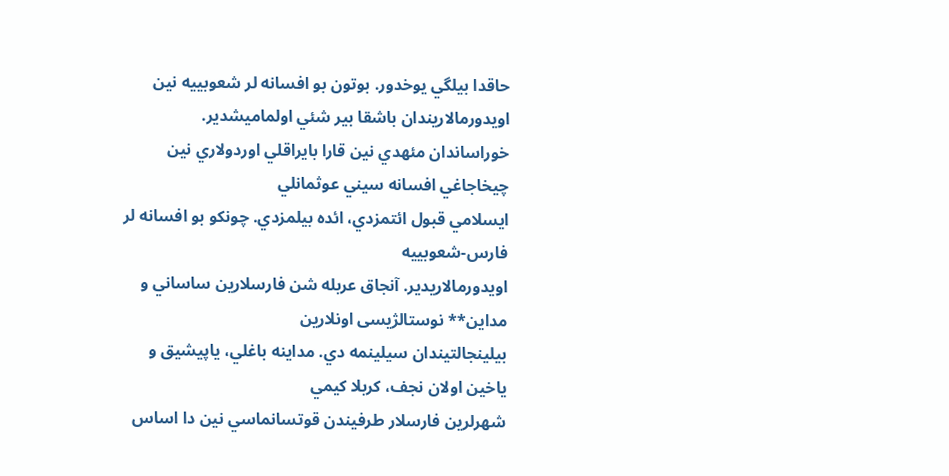حاقدا بيلگي يوخدور. بوتون بو افسانه لر شعوبييه نين
اويدورمالاريندان باشقا بير شئي اولماميشدير. خوراساندان مئهدي نين قارا بايراقلي اوردولاري نين چيخاجاغي افسانه سيني عوثمانلي
ايسلامي قبول ائتمزدي، ائده بيلمزدي. چونکو بو افسانه لر فارس-شعوبييه
اويدورمالاريدیر. آنجاق عربله شن فارسلارين ساساني و مداين** نوستالژیسی اونلارين
بيلينجالتيندان سيلينمه دي. مداينه باغلي، ياپيشيق و ياخين اولان نجف، کربلا کيمي
شهرلرين فارسلار طرفيندن قوتسانماسي نين دا اساس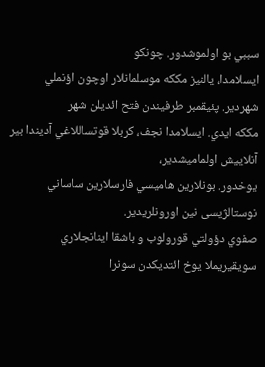سببي بو اولموشدور. چونکو
ايسلامدا، يالنيز مککه موسلمانلار اوچون اؤنملي شهردیر. پئيقمبر طرفيندن فتح ائديلن شهر
مککه ايدي. ايسلامدا نجف، کربلا قوتساللاغي آديندا بير آنلاييش اولماميشدير،
يوخدور. بونلارين هاميسي فارسلارين ساساني نوستالژیسی نین اورونلريدير.
صفوي دؤولتي قورولوب و باشقا اينانجلاري سويقيريملا يوخ ائتديکدن سونرا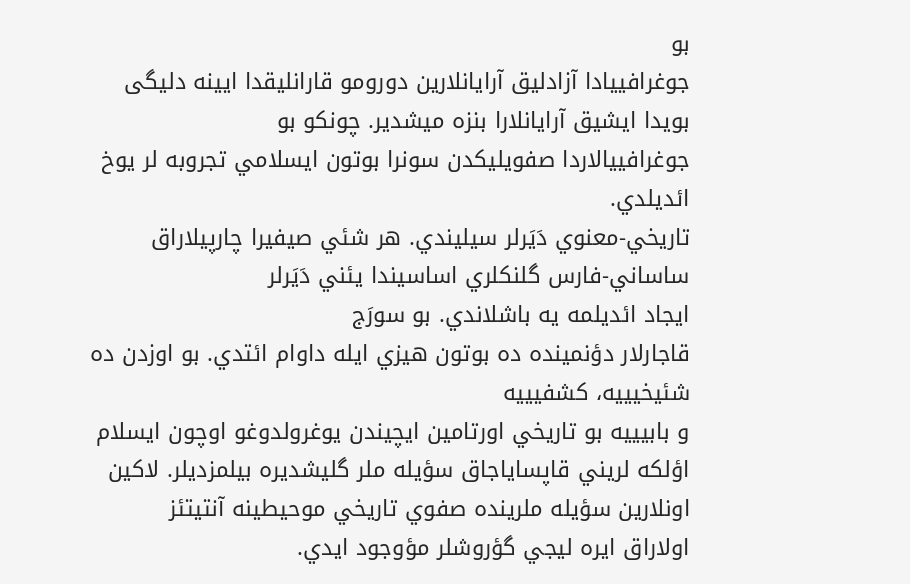بو
جوغرافييادا آزادليق آرايانلارين دورومو قارانليقدا ايينه دلیگی بويدا ايشيق آرايانلارا بنزه ميشدير. چونکو بو
جوغرافييالاردا صفويليکدن سونرا بوتون ايسلامي تجروبه لر يوخ ائديلدي.
تاريخي-معنوي دَيَرلر سيليندي. هر شئي صيفيرا چارپيلاراق ساساني-فارس گلنکلري اساسيندا يئني دَيَرلر
ايجاد ائديلمه يه باشلاندي. بو سورَج
قاجارلار دؤنمينده ده بوتون هيزي ايله داوام ائتدي. بو اوزدن ده شئيخيييه، کشفيييه
و بابيييه بو تاريخي اورتامين ايچيندن يوغرولدوغو اوچون ايسلام اؤلکه لريني قاپساياجاق سؤيله ملر گليشديره بيلمزديلر. لاکين اونلارين سؤيله ملرينده صفوي تاريخي موحيطينه آنتيتئز
اولاراق ايره ليجي گؤروشلر مؤوجود ايدي.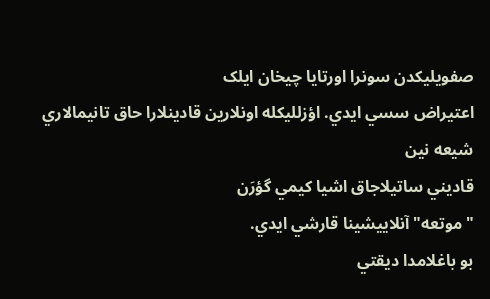صفويليکدن سونرا اورتايا چيخان ايلک
اعتيراض سسي ايدي. اؤزلليکله اونلارين قادينلارا حاق تانيمالاري شيعه نين
قاديني ساتيلاجاق اشيا کيمي گؤرَن
"موتعه" آنلاييشينا قارشي ايدي.
بو باغلامدا ديقتي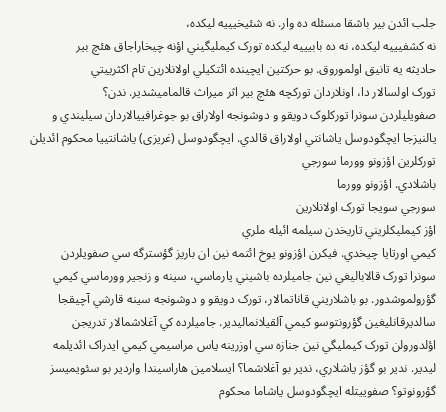جلب ائدن بير باشقا مسئله ده وار. نه شئيخيييه ليکده،
نه کشفيييه ليکده، نه ده بابيييه ليکده تورک کيمليگيني اؤنه چيخاراجاق هئچ بير
حاديثه يه تانيق اولموروق. بو حرکتين ايچينده ائتکيلي اولانلارين تام اکثرييتي
تورک اولسالار دا، اونلاردان تورکچه هئچ بير اثر ميراث قالماميشدير. ندن؟
صفويليلردن سونرا تورکلوک دويقو و دوشونجه اولاراق بو جوغرافييالاردان سيليندي و
يالنيزجا ايچگودوسل ياشانتي اولاراق قالدي. ايچگودوسل (غریزی) ياشانتييا محکوم ائديلن تورکلرين اؤزونو وورما سورجي
باشلادي. اؤزونو وورما
سورجي سويجا تورک اولانلارين
اؤز کيمليکلريني تاريخدن سيلمه ائيله ملري
کيمي اورتايا چيخدي. فيکرن اؤزونو يوخ ائتمه نين ان باريز گؤسترگه سي صفويلردن
سونرا تورک قالاباليغي نين جاميلرده باشيني يارماسي، سينه و زنجير وورماسي کيمي
گؤرولموشدور. بو باشلاريني قاناتمالار، تورک دويقو و دوشونجه سينه قارشي آچيقجا
سالديرقانليغين گؤرونتوسو کيمي آلقيلانماليدير. جاميلرده کي آغلاشمالار تدريجن
اؤلدورولن تورک کيمليگي نين جنازه سي اوزرينه ياس مراسيمي کيمي ايدراک ائديلمه
ليدير. ندير بو گؤز ياشلاري، ندير بو آغلاشما؟ ايسلامين هاراسيندا واردير بو سئویميسز گؤرونوتو؟ صفوييتله ايچگودوسل ياشاما محکوم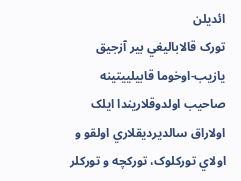ائديلن
تورک قالاباليغي بير آزجيق يازيب-اوخوما قابيلييتينه صاحيب اولدوقلاريندا ايلک
اولاراق سالديرديقلاري اولقو و اولاي تورکلوک، تورکچه و تورکلر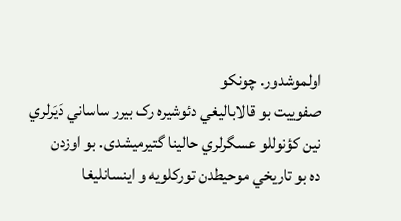اولموشدور. چونکو
صفوييت بو قالاباليغي دئوشيره رک بيرر ساساني دَيَرلري
نين کؤنوللو عسگرلري حالینا گتیرمیشدی. بو اوزدن
ده بو تاريخي موحيطدن تورکلويه و اينسانليغا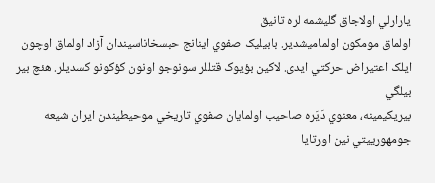يارارلي اولاجاق گليشمه لره تانيق
اولماق مومکون اولماميشدير. بابيليک صفوي اينانج حبسخاناسيندان آزاد اولماق اوچون
ايلک اعتيراض حرکتي ایدی. لاکين بؤيوک قتللر سونوجو اونون کؤکونو کسديلر. هئچ بير بيلگي
بيريکيمينه، معنوي دَيَره صاحيب اولمايان صفوي تاريخي موحيطيندن ايران شيعه جومهورييتي نين اورتايا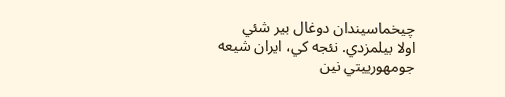چيخماسيندان دوغال بير شئي
اولا بيلمزدي. نئجه کي، ايران شيعه
جومهورييتي نين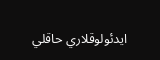ايدئولوقلاري حاقلي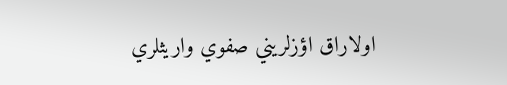اولاراق اؤزلريني صفوي واريثلري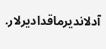آدلانديرماقداديرلار.